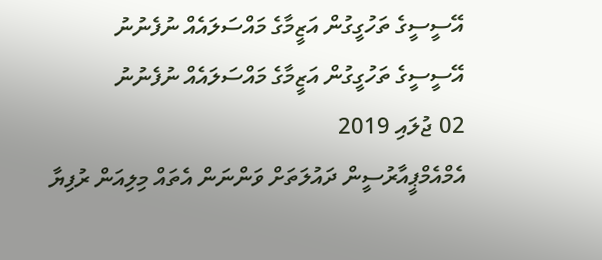އޭސީސީގެ ތަހުގީގުން އަޒީމާގެ މައްސަލައެއް ނުފެނުނު
އޭސީސީގެ ތަހުގީގުން އަޒީމާގެ މައްސަލައެއް ނުފެނުނު
02 ޖުލައި 2019
އެމްއެމްޕީއާރުސީން ދައުލަތަށް ވަންނަން އެތައް މިލިއަން ރުފިޔާ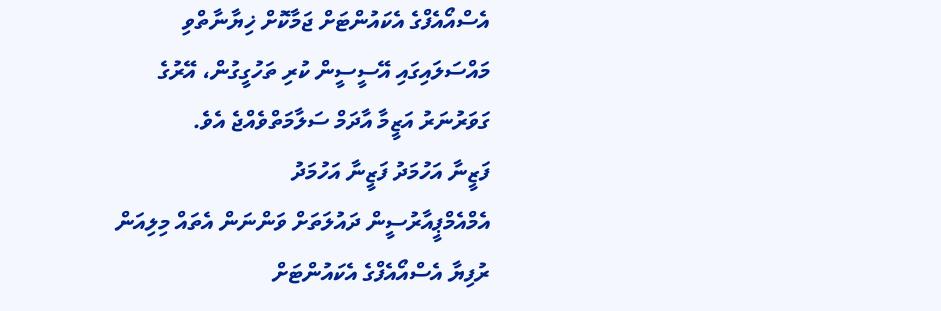އެސްއޯއެފްގެ އެކައުންޓަށް ޖަމާކޮށް ޚިޔާނާތްވި މައްސަލައިގައި އޭސީސީން ކުރި ތަހުގީގުން، އޭރުގެ ގަވަރުނަރު އަޒީމާ އާދަމް ސަލާމަތްވެއްޖެ އެވެ.
ފަޒީނާ އަހުމަދު ފަޒީނާ އަހުމަދު
އެމްއެމްޕީއާރުސީން ދައުލަތަށް ވަންނަން އެތައް މިލިއަން ރުފިޔާ އެސްއޯއެފްގެ އެކައުންޓަށް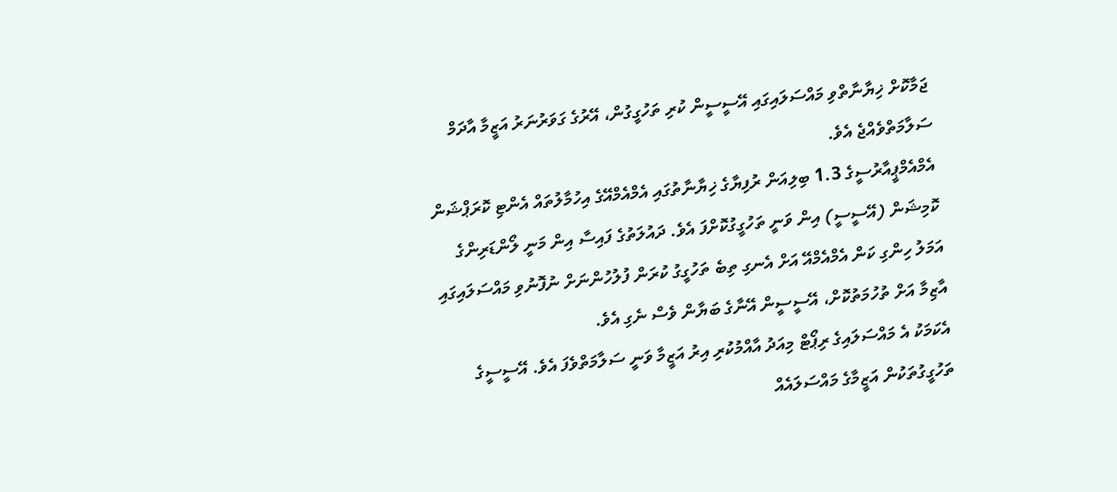ޖަމާކޮށް ޚިޔާނާތްވި މައްސަލައިގައި އޭސީސީން ކުރި ތަހުގީގުން، އޭރުގެ ގަވަރުނަރު އަޒީމާ އާދަމް ސަލާމަތްވެއްޖެ އެވެ.
އެމްއެމްޕީއާރުސީގެ 1.3 ބިލިއަން ރުފިޔާގެ ޚިޔާނާތުގައި އެމްއެމްއޭގެ އިހުމާލުތައް އެންޓި ކޮރަޕްޝަން ކޮމިޝަން (އޭސީސީ) އިން ވަނީ ތަހުގީގުކޮށްފަ އެވެ. ދައުލަތުގެ ފައިސާ އިން މަނީ ލޯންޑަރިންގެ އަމަލު ހިންގި ކަން އެމްއެމްއޭ އަށް އެނގި ތިބެ ތަހުގީގު ކުރަން ފުލުހުންނަށް ނުފޮނުވި މައްސަލައިގައި އާޒިމާ އަށް ތުހުމަތުކޮށް، އޭސީސީން އޭނާގެ ބަޔާން ވެސް ނެގި އެވެ.
އެކަމަކު އެ މައްސަލައިގެ ރިޕޯޓް މިއަދު އާއްމުކުރި އިރު އަޒީމާ ވަނީ ސަލާމަތްވެފަ އެވެ. އޭސީސީގެ ތަހުގީގުތަކުން އަޒީމާގެ މައްސަލައެއް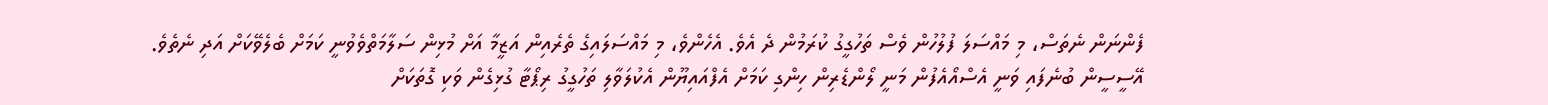ފެންނަން ނެތަސް، މި މައްސަލަ ފުލުހުން ވެސް ތަހުގީގު ކުރަމުން ދެ އެވެ. އެހެންވެ، މި މައްސަލައިގެ ތެރެއިން އަޒީމާ އަށް މުޅިން ސަލާމަތްވެވުނީ ކަމަށް ބެލެވޭކަށް އަދި ނެތެވެ.
އޭސީސީން ބުނެފައި ވަނީ އެސްއޯއެފުން މަނީ ލޯންޑެރިން ހިންގި ކަމަށް އެފްއައިޔޫން އެކުލަވާލި ތަހުގީގު ރިޕޯޓާ ގުޅިގެން ވަކި ގޮތަކަށް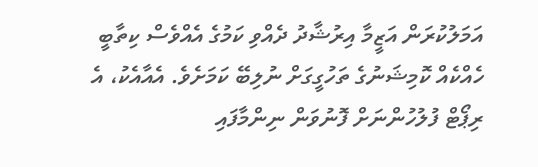އަމަލުކުރަން އަޒީމާ އިރުޝާދު ދެއްވި ކަމުގެ އެއްވެސް ކިތާބީ ހެއްކެއް ކޮމިޝަނުގެ ތަހުގީގަށް ނުލިބޭ ކަމަށެވެ. އެއާއެކު، އެ ރިޕޯޓް ފުލުހުންނަށް ފޮނުވަން ނިންމާފައި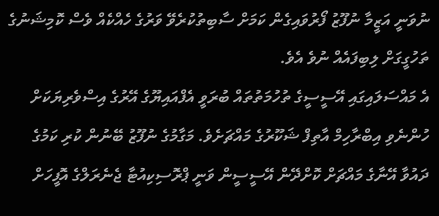ނުވަނީ އަޒީމާ ނުފޫޒު ފޯރުވައިގެން ކަމަށް ސާބިތުކުރެވޭ ވަރުގެ ހެއްކެއް ވެސް ކޮމިޝަނުގެ ތަހުގީގަށް ލިބިފައެއް ނުވެ އެވެ.
އެ މައްސަލައިގައި އޭސީސީގެ ތުހުމަތުތައް ބުރަވީ އެފްއައިޔޫގެ އޭރުގެ އިސްވެރިޔަކަށް ހުންނެވި އިބްރާހިމް އާތިފް ޝަކޫރުގެ މައްޗަށެވެ. މަގާމުގެ ނުފޫޒު ބޭނުން ކުރި ކަމުގެ ދައުވާ އޭނާގެ މައްޗަށް ކޮށްދޭން އޭސީސީން ވަނީ ޕްރޮސިކިއުޓާ ޖެނެރަލްގެ އޮފީހަށް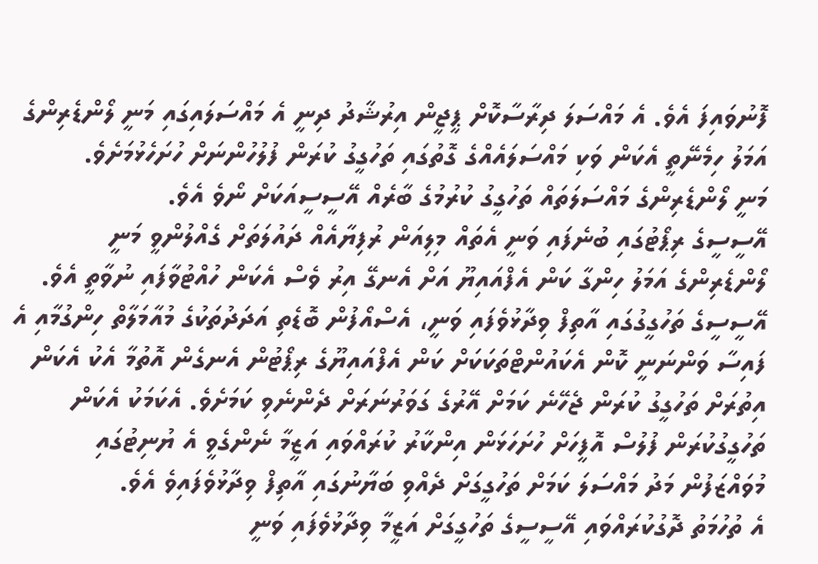ފޮނުވައިފަ އެވެ. އެ މައްސަލަ ދިރާސާކޮށް ޕީޖީން އިރުޝާދު ދިނީ އެ މައްސަލައިގައި މަނީ ލޯންޑެރިންގެ އަމަލު ހިމެނޭތީ އެކަން ވަކި މައްސަލައެއްގެ ގޮތުގައި ތަހުގީގު ކުރަން ފުލުހުންނަށް ހުށަހެޅުމަށެވެ.
މަނީ ލޯންޑެރިންގެ މައްސަލަތައް ތަހުގީގު ކުރުމުގެ ބާރެއް އޭސީސީއަކަށް ނޯވެ އެވެ.
އޭސީސީގެ ރިޕޯޓުގައި ބުނެފައި ވަނީ އެތައް މިލިއަން ރުފިޔާއެއް ދައުލަތަށް ގެއްލުންވީ މަނީ ލޯންޑެރިންގެ އަމަލު ހިންގާ ކަން އެފްއައިޔޫ އަށް އެނގޭ އިރު ވެސް އެކަން ހުއްޓުވާފައި ނުވާތީ އެވެ.
އޭސީސީގެ ތަހުގީގުގައި އާތިފް ވިދާޅުވެފައި ވަނީ، އެސްއޯފުން ބޮޑެތި އަދަދުތަކުގެ މުއާމަލާތް ހިންގުމާއި އެ ފައިސާ ވަންނަނީ ކޮން އެކައުންޓްތަކަކަށް ކަން އެފްއައިޔޫގެ ރިޕޯޓުން އެނގެން އޮތުމާ އެކު އެކަން އިތުރަށް ތަހުގީގު ކުރަން ޖެހޭނެ ކަމަށް އޭރުގެ ގަވަރުނަރަށް ދެންނެވި ކަމަށެވެ. އެކަމަކު އެކަން ތަހުގީގުކުރަން ފުލުސް އޮފީހަށް ހުށަހަޅަން އިންކާރު ކުރައްވައި އަޒީމާ ނެންގެވީ އެ ޔުނިޓުގައި މުވައްޒަފުން މަދު މައްސަލަ ކަމަށް ތަހުގީގަށް ދެއްވި ބަޔާނުގައި އާތިފް ވިދާޅުވެފައިވެ އެވެ.
އެ ތުހުމަތު ދޮގުކުރައްވައި އޭސީސީގެ ތަހުގީގަށް އަޒީމާ ވިދާޅުވެފައި ވަނީ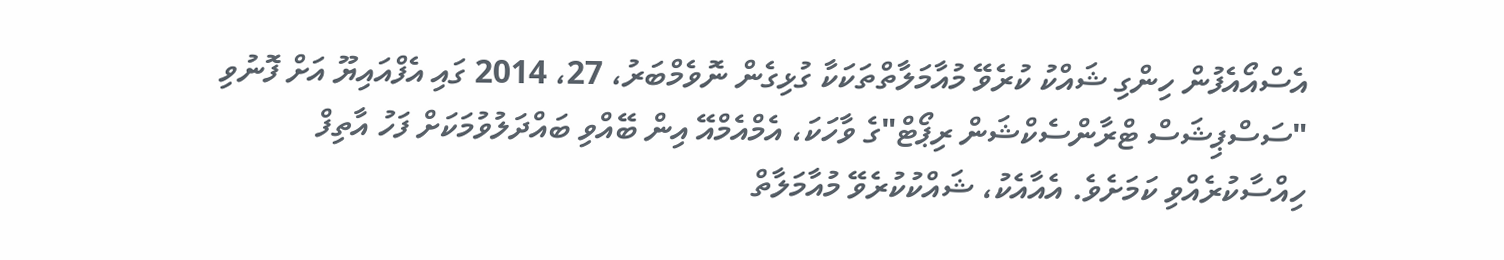އެސްއޯއެފުން ހިންގި ޝައްކު ކުރެވޭ މުއާމަލާތްތަކަކާ ގުޅިގެން ނޮވެމްބަރު، 27، 2014 ގައި އެފްއައިޔޫ އަށް ފޮނުވި "ސަސްޕިޝަސް ޓްރާންސެކްޝަން ރިޕޯޓް"ގެ ވާހަކަ، އެމްއެމްއޭ އިން ބޭއްވި ބައްދަލުވުމަކަށް ފަހު އާތިފް ހިއްސާކުރެއްވި ކަމަށެވެ. އެއާއެކު، ޝައްކުކުރެވޭ މުއާމަލާތް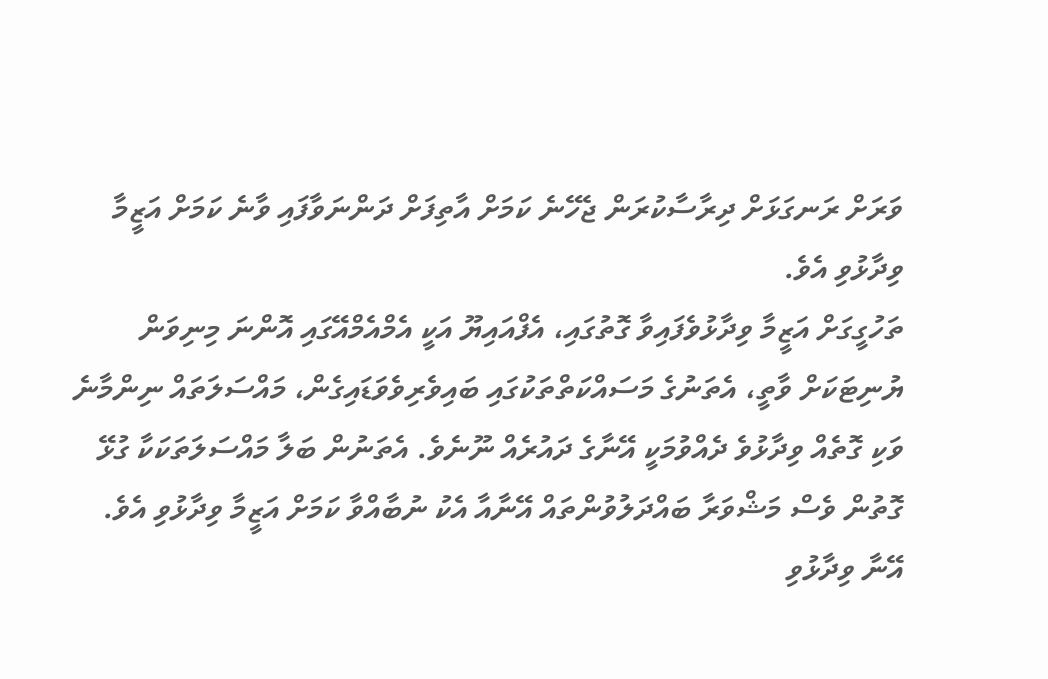ވަރަށް ރަނގަޅަށް ދިރާސާކުރަން ޖެހޭނެ ކަމަށް އާތިފަށް ދަންނަވާފައި ވާނެ ކަމަށް އަޒީމާ ވިދާޅުވި އެވެ.
ތަހުގީގަށް އަޒީމާ ވިދާޅުވެފައިވާ ގޮތުގައި، އެފްއައިޔޫ އަކީ އެމްއެމްއޭގައި އޮންނަ މިނިވަން ޔުނިޓަކަށް ވާތީ، އެތަނުގެ މަސައްކަތްތަކުގައި ބައިވެރިވެވަޑައިގެން، މައްސަލަތައް ނިންމާނެ ވަކި ގޮތެއް ވިދާޅުވެ ދެއްވުމަކީ އޭނާގެ ދައުރެއް ނޫނެވެ. އެތަނުން ބަލާ މައްސަލަތަކަކާ ގުޅޭ ގޮތުން ވެސް މަޝްވަރާ ބައްދަލުވުންތައް އޭނާއާ އެކު ނުބާއްވާ ކަމަށް އަޒީމާ ވިދާޅުވި އެވެ.
އޭނާ ވިދާޅުވި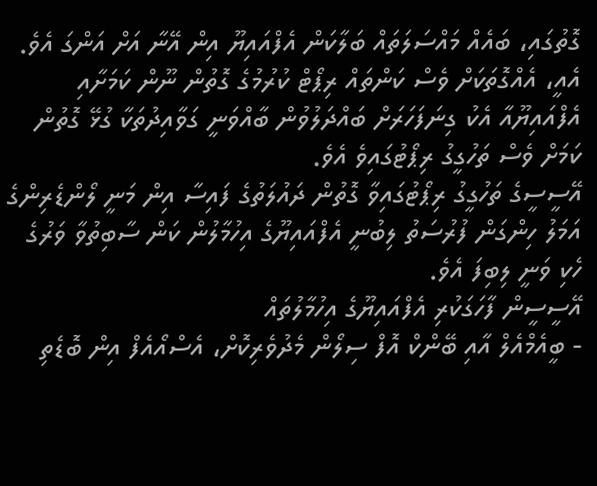ގޮތުގައި، ބައެއް މައްސަލަތައް ބަލާކަން އެފްއައިޔޫ އިން އޭނާ އަށް އަންގަ އެވެ. އެއީ، އެއްގޮތަކަށް ވެސް ކަންތައް ރިޕޯޓް ކުރުމުގެ ގޮތުން ނޫން ކަމަށާއި އެފްއައިޔޫއާ އެކު ގިނަފަހަރަށް ބައްދަލުވުން ބާއްވަނީ ގަވާއިދުތަކާ ގުޅޭ ގޮތުން ކަމަށް ވެސް ތަހުގީގު ރިޕޯޓުގައިވެ އެވެ.
އޭސީސީގެ ތަހުގީގު ރިޕޯޓުގައިވާ ގޮތުން ދައުލަތުގެ ފައިސާ އިން މަނީ ލޯންޑެރިންގެ އަމަލު ހިންގަން ފުރުސަތު ލިބުނީ އެފްއައިޔޫގެ އިހުމާލުން ކަން ސާބިތުވާ ވަރުގެ ހެކި ވަނީ ލިބިފަ އެވެ.
އޭސީސީން ފާހަގަކުރި އެފްއައިޔޫގެ އިހުމާލުތައް
- ބީއެމްއެލް އާއި ބޭންކް އޮފް ސިލޯން މެދުވެރިކޮށް، އެސްއޯއެފް އިން ބޮޑެތި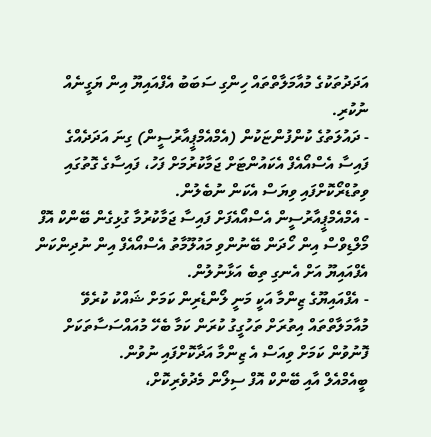އަދަދުތަކުގެ މުއާމަލާތްތައް ހިންގި ސަބަބު އެފްއައިޔޫ އިން ޔަގީނެއް ނުކުރި.
- ދައުލަތުގެ ކުންފުންޏަކުން (އެމްއެމްޕީއާރުސީން) ގިނަ އަދަދެއްގެ ފައިސާ އެސްއޯއެފް އެކައުންޓަށް ޖަމާކުރުމަށް ފަހު، ފައިސާގެ ގޮތުގައި ވިތުޑްރޯކޮށްފައި ވިޔަސް އެކަން ނުބެލުން.
- އެމްއެމްޕީއާރުސީން އެސްއޯއެފަށް ފައިސާ ޖަމާކުރުމާ ގުޅިގެން ބޭންކް އޮފް މޯލްޑިވްސް އިން ހޯދަން ބޭނުންވި މައުލޫމާތު އެސްއޯއެފް އިން ނުދިންކަން އެފްއައިޔޫ އަށް އެނގި ތިބެ އަޅާނުލުން.
- އެފްއައިޔޫގެ ޒިންމާ އަކީ މަނީ ލޯންޑެރިން ކަމަށް ޝައްކު ކުރެވޭ މުއާމަލާތްތައް އިތުރަށް ތަހުގީގު ކުރަން ކަމާ ބެހޭ މުއައްސަސާތަކަށް ފޮނުވުން ކަމަށް ވިއަސް އެ ޒިންމާ އަދާކޮށްފައި ނުވުން.
ބީއެމްއެލް އާއި ބޭންކް އޮފް ސިލޯން މެދުވެރިކޮށް،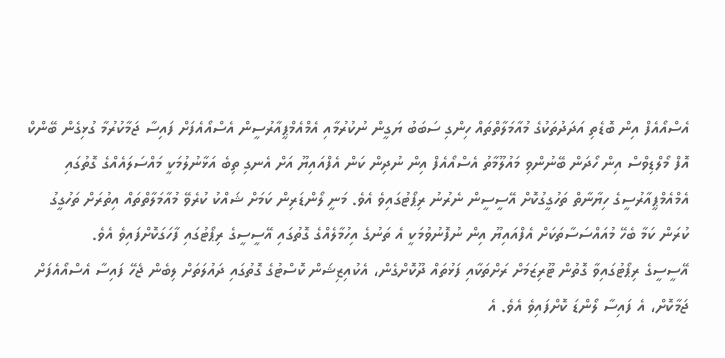އެސްއޯއެފް އިން ބޮޑެތި އަދަދުތަކުގެ މުއާމަލާތްތައް ހިންގި ސަބަބު ޔަގީން ނުކުރުމާއި އެމްއެމްޕީއާރުސީން އެސްއޯއެފަށް ފައިސާ ޖަމާކުރުމާ ގުޅިގެން ބޭންކް އޮފް މޯލްޑިވްސް އިން ހޯދަން ބޭނުންވި މައުލޫމާތު އެސްއޯއެފް އިން ނުދިން ކަން އެފްއައިޔޫ އަށް އެނގި ތިބެ އަޅާނުލުމަކީ މައްސަލައެއްގެ ގޮތުގައި އެމްއެމްޕީއާރުސީގެ ހިޔާނާތް ތަހުގީގުކޮށް އޭސީސީން ނެރުނު ރިޕޯޓުގައިވެ އެވެ. މަނީ ލޯންޑަރިން ކަމަށް ޝައްކު ކުރެވޭ މުއާމަލާތްތައް އިތުރަށް ތަހުގީގު ކުރަން ކަމާ ބެހޭ މުއައްސަސާތަކަށް އެފްއައިޔޫ އިން ނުފޮނުވުމަކީ އެ ތަނުގެ އިހުމާލެއްގެ ގޮތުގައި އޭސީސީގެ ރިޕޯޓުގައި ފާހަގަކޮށްފައިވެ އެވެ.
އޭސީސީގެ ރިޕޯޓުގައިވާ ގޮތުން ޓޫރިޒަމަށް ރަށްތަކާއި ފަޅުތައް ދޫކޮށްގެން، އެކުއިޒިޝަން ކޮސްޓުގެ ގޮތުގައި ދައުލަތަށް ލިބެން ޖެހޭ ފައިސާ އެސްއޯއެފަށް ޖަމާކޮށް، އެ ފައިސާ ލޯންޑަ ކޮށްފައިވެ އެވެ. އެ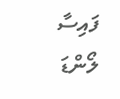ފައިސާ ލޯންޑަ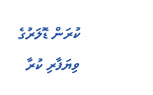ކުރަން ޑޮލަރުގެ ވިޔަފާރި ކުރާ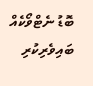ބޮޑު ނެޓްވޯކެއް ބައިވެރިކުރި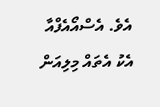އެވެ. އެސްއޯއެފްއާ އެކު އެތައް މިލިއަން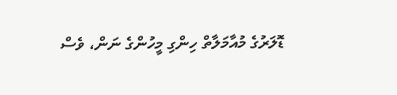ޑޮލަރުގެ މުއާމަލާތް ހިންގި މީހުންގެ ނަން، ވެސް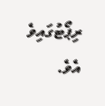ރިޕޯޓުގައިވެ އެވެ.